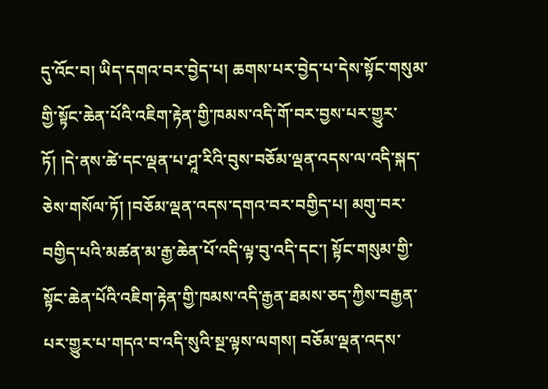དུ་འོང་བ། ཡིད་དགའ་བར་བྱེད་པ། ཆགས་པར་བྱེད་པ་དེས་སྟོང་གསུམ་གྱི་སྟོང་ཆེན་པོའི་འཇིག་རྟེན་གྱི་ཁམས་འདི་གོ་བར་བྱས་པར་གྱུར་ཏོ། །དེ་ནས་ཚེ་དང་ལྡན་པ་ཤཱ་རིའི་བུས་བཅོམ་ལྡན་འདས་ལ་འདི་སྐད་ཅེས་གསོལ་ཏོ། །བཅོམ་ལྡན་འདས་དགའ་བར་བགྱིད་པ། མགུ་བར་བགྱིད་པའི་མཚན་མ་རྒྱ་ཆེན་པོ་འདི་ལྟ་བུ་འདི་དང་། སྟོང་གསུམ་གྱི་སྟོང་ཆེན་པོའི་འཇིག་རྟེན་གྱི་ཁམས་འདི་རྒྱན་ཐམས་ཅད་ཀྱིས་བརྒྱན་པར་གྱུར་པ་གདའ་བ་འདི་སུའི་སྔ་ལྟས་ལགས། བཅོམ་ལྡན་འདས་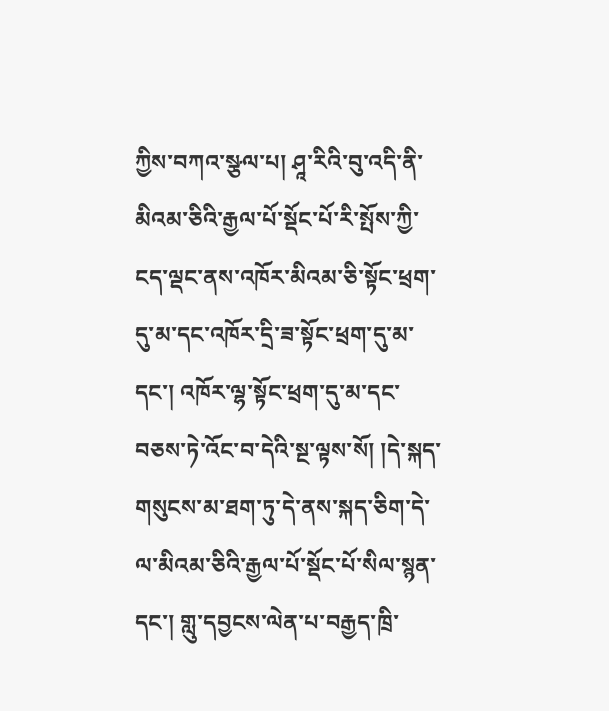ཀྱིས་བཀའ་སྩལ་པ། ཤཱ་རིའི་བུ་འདི་ནི་མིའམ་ཅིའི་རྒྱལ་པོ་སྡོང་པོ་རི་སྤོས་ཀྱི་ངད་ལྡང་ནས་འཁོར་མིའམ་ཅི་སྟོང་ཕྲག་དུ་མ་དང་འཁོར་དྲི་ཟ་སྟོང་ཕྲག་དུ་མ་དང་། འཁོར་ལྷ་སྟོང་ཕྲག་དུ་མ་དང་བཅས་ཏེ་འོང་བ་དེའི་སྔ་ལྟས་སོ། །དེ་སྐད་གསུངས་མ་ཐག་ཏུ་དེ་ནས་སྐད་ཅིག་དེ་ལ་མིའམ་ཅིའི་རྒྱལ་པོ་སྡོང་པོ་སིལ་སྙན་དང་། གླུ་དབྱངས་ལེན་པ་བརྒྱད་ཁྲི་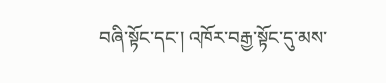བཞི་སྟོང་དང་། འཁོར་བརྒྱ་སྟོང་དུ་མས་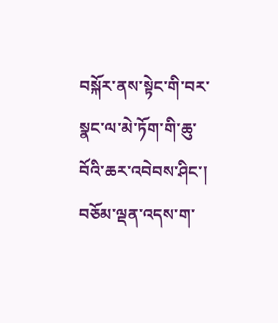བསྐོར་ནས་སྟེང་གི་བར་སྣང་ལ་མེ་ཏོག་གི་ཆུ་བོའི་ཆར་འབེབས་ཤིང་། བཅོམ་ལྡན་འདས་ག་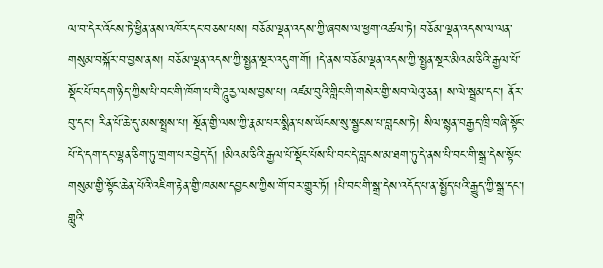ལ་བ་དེར་འོངས་ཏེ་ཕྱིན་ནས་འཁོར་དང་བཅས་པས། བཅོམ་ལྡན་འདས་ཀྱི་ཞབས་ལ་ཕྱག་འཚལ་ཏེ། བཅོམ་ལྡན་འདས་ལ་ལན་གསུམ་བསྐོར་བ་བྱས་ནས། བཅོམ་ལྡན་འདས་ཀྱི་སྤྱན་སྔར་འདུག་གོ། །དེ་ནས་བཅོམ་ལྡན་འདས་ཀྱི་སྤྱན་སྔར་མིའམ་ཅིའི་རྒྱལ་པོ་སྡོང་པོ་བདག་ཉིད་ཀྱིས་པི་བང་གི་ཁོག་པ་བཻ་ཌཱུརྱ་ལས་བྱས་པ། འཛམ་བུའི་གླིང་གི་གསེར་གྱི་སབ་ལེའུ་ཅན། ས་ལེ་སྦྲམ་དང་། ནོར་བུ་དང་། རིན་པོ་ཆེ་དུ་མས་སྤྲས་པ། སྔོན་གྱི་ལས་ཀྱི་རྣམ་པར་སྨིན་པས་ཡོངས་སུ་སྦྱངས་པ་བླངས་ཏེ། སིལ་སྙན་བརྒྱད་ཁྲི་བཞི་སྟོང་པོ་དེ་དག་དང་ལྷན་ཅིག་ཏུ་གྲག་པར་བྱེད་དོ། །མིའམ་ཅིའི་རྒྱལ་པོ་སྡོང་པོས་པི་བང་དེ་བླངས་མ་ཐག་ཏུ་དེ་ནས་པི་བང་གི་སྒྲ་དེས་སྟོང་གསུམ་གྱི་སྟོང་ཆེན་པོའི་འཇིག་རྟེན་གྱི་ཁམས་དབྱངས་ཀྱིས་གོ་བར་གྱུར་ཏོ། །པི་བང་གི་སྒྲ་དེས་འདོད་པ་ན་སྤྱོད་པའི་རྒྱུད་ཀྱི་སྒྲ་དང་། གླུའི་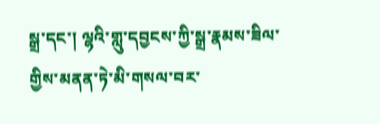སྒྲ་དང་། ལྷའི་གླུ་དབྱངས་ཀྱི་སྒྲ་རྣམས་ཟིལ་གྱིས་མནན་ཏེ་མི་གསལ་བར་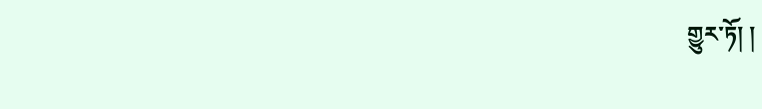གྱུར་ཏོ། །